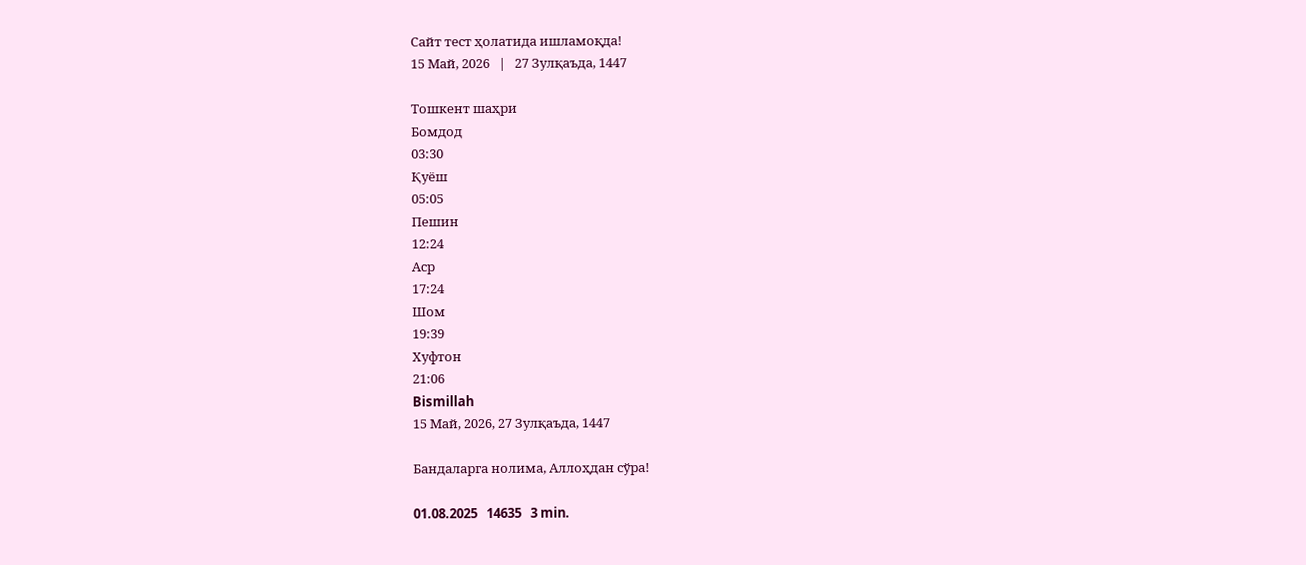Сайт тест ҳолатида ишламоқда!
15 Май, 2026   |   27 Зулқаъда, 1447

Тошкент шаҳри
Бомдод
03:30
Қуёш
05:05
Пешин
12:24
Аср
17:24
Шом
19:39
Хуфтон
21:06
Bismillah
15 Май, 2026, 27 Зулқаъда, 1447

Бандаларга нолима, Аллоҳдан сўра!

01.08.2025   14635   3 min.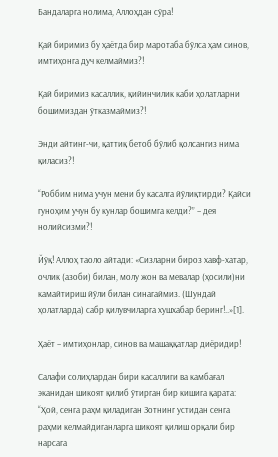Бандаларга нолима, Аллоҳдан сўра!

Қай биримиз бу ҳаётда бир маротаба бўлса ҳам синов, имтиҳонга дуч келмаймиз?!

Қай биримиз касаллик, қийинчилик каби ҳолатларни бошимиздан ўтказмаймиз?!

Энди айтинг-чи, қаттиқ бетоб бўлиб қолсангиз нима қиласиз?!

“Роббим нима учун мени бу касалга йўлиқтирди? Қайси гуноҳим учун бу кунлар бошимга келди?” – дея нолийсизми?!

Йўқ! Аллоҳ таоло айтади: «Сизларни бироз хавф-хатар, очлик (азоби) билан, молу жон ва мевалар (ҳосили)ни камайтириш йўли билан синагаймиз. (Шундай ҳолатларда) сабр қилувчиларга хушхабар беринг!..»[1].

Ҳаёт – имтиҳонлар, синов ва машаққатлар диёридир!

Салафи солиҳлардан бири касаллиги ва камбағал эканидан шикоят қилиб ўтирган бир кишига қарата: “Ҳой, сенга раҳм қиладиган Зотнинг устидан сенга раҳми келмайдиганларга шикоят қилиш орқали бир нарсага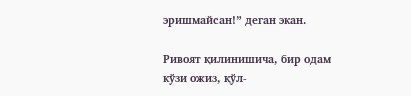эришмайсан!” деган экан.

Ривоят қилинишича, бир одам кўзи ожиз, қўл-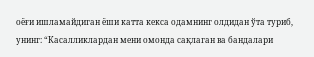оёғи ишламайдиган ёши катта кекса одамнинг олдидан ўта туриб, унинг: “Касалликлардан мени омонда сақлаган ва бандалари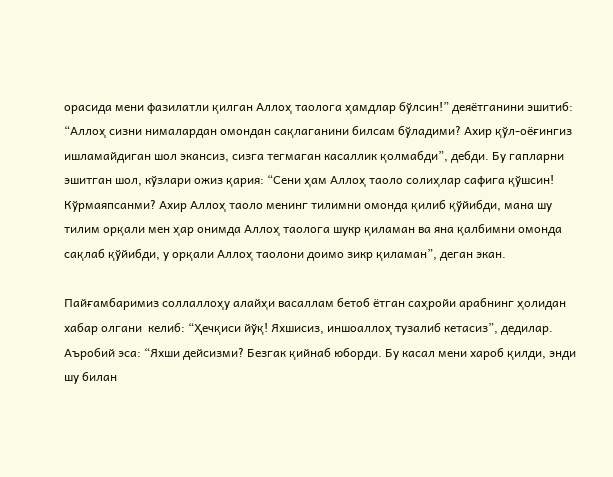орасида мени фазилатли қилган Аллоҳ таолога ҳамдлар бўлсин!” деяётганини эшитиб: “Аллоҳ сизни нималардан омондан сақлаганини билсам бўладими? Ахир қўл-оёғингиз ишламайдиган шол экансиз, сизга тегмаган касаллик қолмабди”, дебди. Бу гапларни эшитган шол, кўзлари ожиз қария: “Сени ҳам Аллоҳ таоло солиҳлар сафига қўшсин! Кўрмаяпсанми? Ахир Аллоҳ таоло менинг тилимни омонда қилиб қўйибди, мана шу тилим орқали мен ҳар онимда Аллоҳ таолога шукр қиламан ва яна қалбимни омонда сақлаб қўйибди, у орқали Аллоҳ таолони доимо зикр қиламан”, деган экан.

Пайғамбаримиз соллаллоҳу алайҳи васаллам бетоб ётган саҳройи арабнинг ҳолидан хабар олгани  келиб: “Ҳечқиси йўқ! Яхшисиз, иншоаллоҳ тузалиб кетасиз”, дедилар. Аъробий эса: “Яхши дейсизми? Безгак қийнаб юборди. Бу касал мени хароб қилди, энди шу билан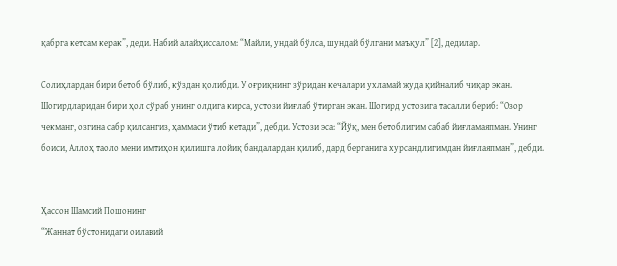қабрга кетсам керак”, деди. Набий алайҳиссалом: “Майли, ундай бўлса, шундай бўлгани маъқул” [2], дедилар.

Солиҳлардан бири бетоб бўлиб, кўздан қолибди. У оғриқнинг зўридан кечалари ухламай жуда қийналиб чиқар экан.  Шогирдларидан бири ҳол сўраб унинг олдига кирса, устози йиғлаб ўтирган экан. Шогирд устозига тасалли бериб: “Озор чекманг, озгина сабр қилсангиз, ҳаммаси ўтиб кетади”, дебди. Устози эса: “Йўқ, мен бетоблигим сабаб йиғламаяпман. Унинг боиси, Аллоҳ таоло мени имтиҳон қилишга лойиқ бандалардан қилиб, дард берганига хурсандлигимдан йиғлаяпман”, дебди.


Ҳассон Шамсий Пошонинг
“Жаннат бўстонидаги оилавий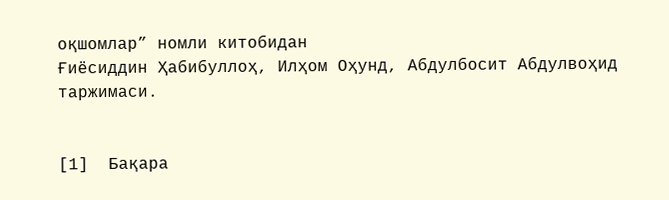оқшомлар” номли китобидан
Ғиёсиддин Ҳабибуллоҳ, Илҳом Оҳунд, Абдулбосит Абдулвоҳид таржимаси.


[1]  Бақара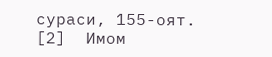сураси, 155-оят.
[2]  Имом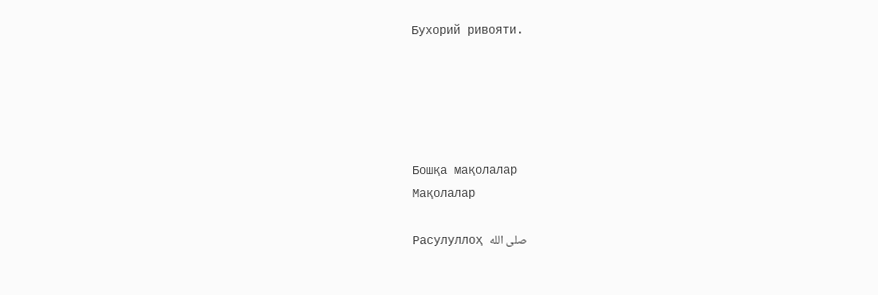Бухорий ривояти.





Бошқа мақолалар
Мақолалар

Расулуллоҳ صلى الله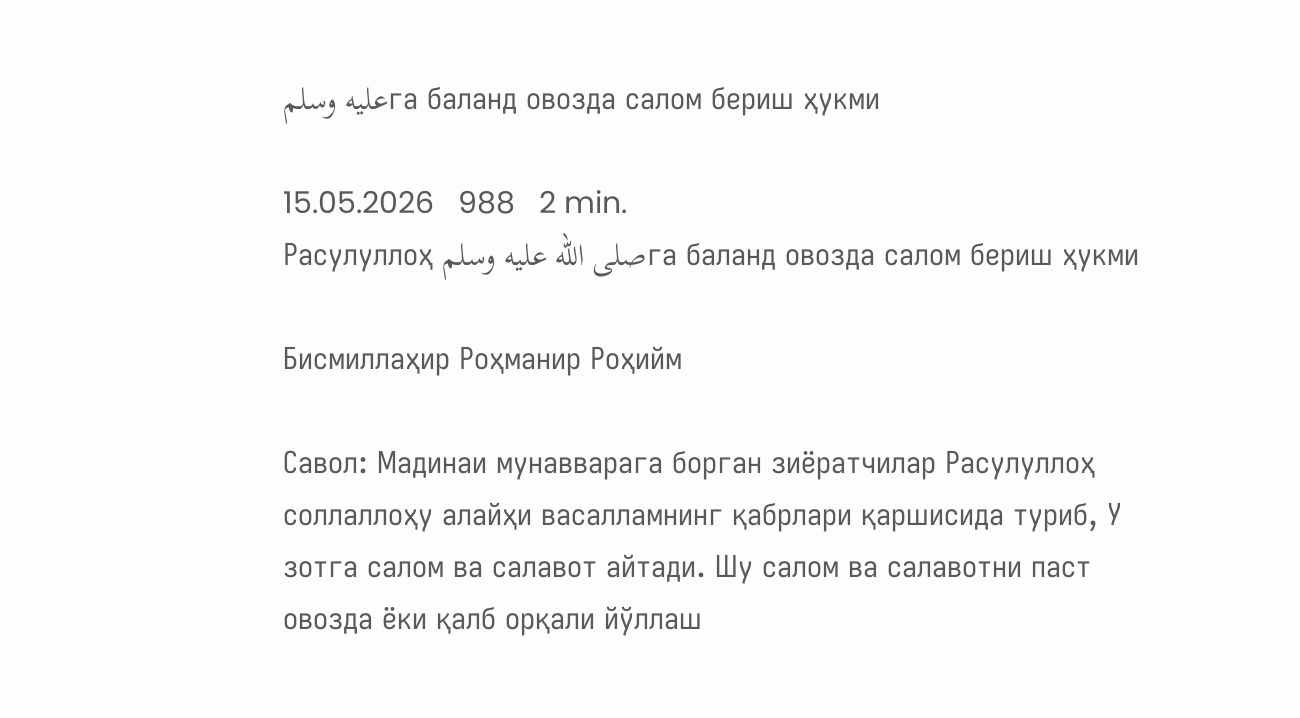عليه وسلمга баланд овозда салом бериш ҳукми

15.05.2026   988   2 min.
Расулуллоҳ صلى الله عليه وسلمга баланд овозда салом бериш ҳукми

Бисмиллаҳир Роҳманир Роҳийм

Савол: Мадинаи мунавварага борган зиёратчилар Расулуллоҳ соллаллоҳу алайҳи васалламнинг қабрлари қаршисида туриб, У зотга салом ва салавот айтади. Шу салом ва салавотни паст овозда ёки қалб орқали йўллаш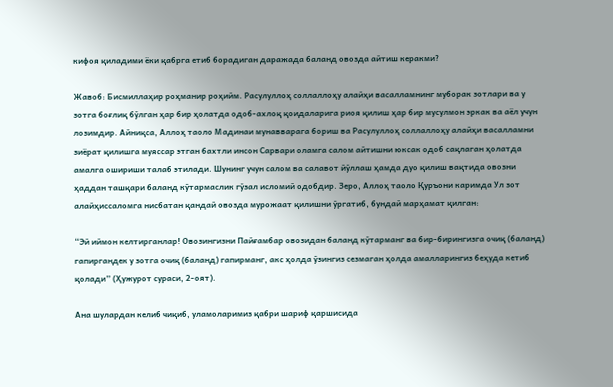кифоя қиладими ёки қабрга етиб борадиган даражада баланд овозда айтиш керакми?

Жавоб: Бисмиллаҳир роҳманир роҳийм. Расулуллоҳ соллаллоҳу алайҳи васалламнинг муборак зотлари ва у зотга боғлиқ бўлган ҳар бир ҳолатда одоб-ахлоқ қоидаларига риоя қилиш ҳар бир мусулмон эркак ва аёл учун лозимдир. Айниқса, Аллоҳ таоло Мадинаи мунавварага бориш ва Расулуллоҳ соллаллоҳу алайҳи васалламни зиёрат қилишга муяссар этган бахтли инсон Сарвари оламга салом айтишни юксак одоб сақлаган ҳолатда амалга ошириши талаб этилади. Шунинг учун салом ва салавот йўллаш ҳамда дуо қилиш вақтида овозни ҳаддан ташқари баланд кўтармаслик гўзал исломий одобдир. Зеро, Аллоҳ таоло Қуръони каримда Ул зот алайҳиссаломга нисбатан қандай овозда мурожаат қилишни ўргатиб, бундай марҳамат қилган:

“Эй иймон келтирганлар! Овозингизни Пайғамбар овозидан баланд кўтарманг ва бир-бирингизга очиқ (баланд) гапиргандек у зотга очиқ (баланд) гапирманг, акс ҳолда ўзингиз сезмаган ҳолда амалларингиз беҳуда кетиб қолади” (Ҳужурот сураси, 2-оят).

Ана шулардан келиб чиқиб, уламоларимиз қабри шариф қаршисида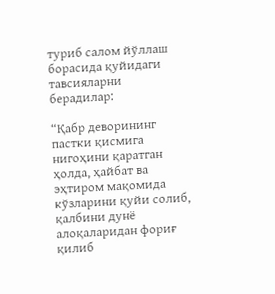туриб салом йўллаш борасида қуйидаги тавсияларни берадилар:

“Қабр деворининг пастки қисмига нигоҳини қаратган ҳолда, ҳайбат ва эҳтиром мақомида кўзларини қуйи солиб, қалбини дунё алоқаларидан фориғ қилиб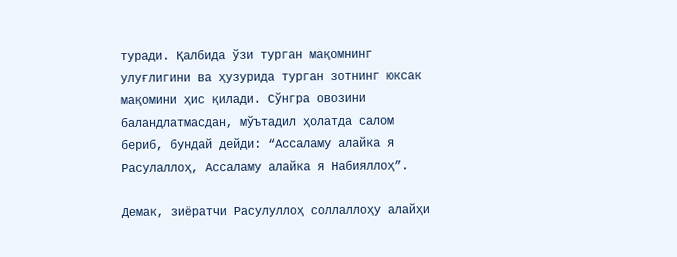туради. Қалбида ўзи турган мақомнинг улуғлигини ва ҳузурида турган зотнинг юксак мақомини ҳис қилади. Сўнгра овозини баландлатмасдан, мўътадил ҳолатда салом бериб, бундай дейди: “Ассаламу алайка я Расулаллоҳ, Ассаламу алайка я Набияллоҳ”.

Демак, зиёратчи Расулуллоҳ соллаллоҳу алайҳи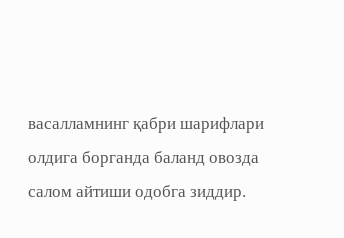васалламнинг қабри шарифлари олдига борганда баланд овозда салом айтиши одобга зиддир.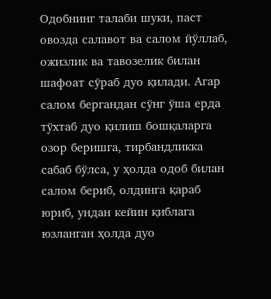Одобнинг талаби шуки, паст овозда салавот ва салом йўллаб, ожизлик ва тавозелик билан шафоат сўраб дуо қилади. Агар салом бергандан сўнг ўша ерда тўхтаб дуо қилиш бошқаларга озор беришга, тирбандликка сабаб бўлса, у ҳолда одоб билан салом бериб, олдинга қараб юриб, ундан кейин қиблага юзланган ҳолда дуо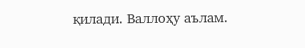қилади. Валлоҳу аълам.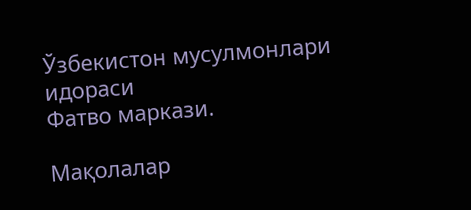Ўзбекистон мусулмонлари идораси
Фатво маркази.

Мақолалар